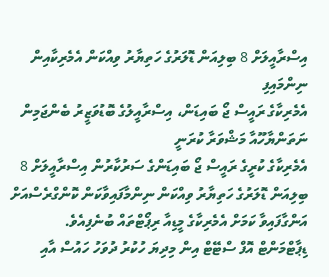އިސްރާއީލަށް 8 ބިލިއަން ޑޮލަރުގެ ހަތިޔާރު ވިއްކަން އެމެރިކާއިން ނިންމައިފި
އެމެރިކާގެ ރައީސް ޖޯ ބައިޑަން، އިސްރާއީލުގެ ބޮޑުވަޒީރު ބެންޖަމިން ނަތަންޔާހޫއާ މަޝްވަރާ ކުރަނީ
އެމެރިކާގެ ކުރީގެ ރައީސް ޖޯ ބައިޑަންގެ ސަރުކާރުން އިސްރާއީލަށް 8 ބިލިއަން ޑޮލަރުގެ ހަތިޔާރު ވިއްކަން ނިންމާފައިވާކަން ކޮންގްރެސްއަށް އަންގާފައިވާ ކަމަށް އެމެރިކާގެ މީޑިއާ ރިޕޯޓްތައް ބުނެފިއެވެ.
ޑިޕާޓްމަންޓް އޮފް ސްޓޭޓް އިން މިދިޔަ ހުކުރު ދުވަހު ހައުސް އާއި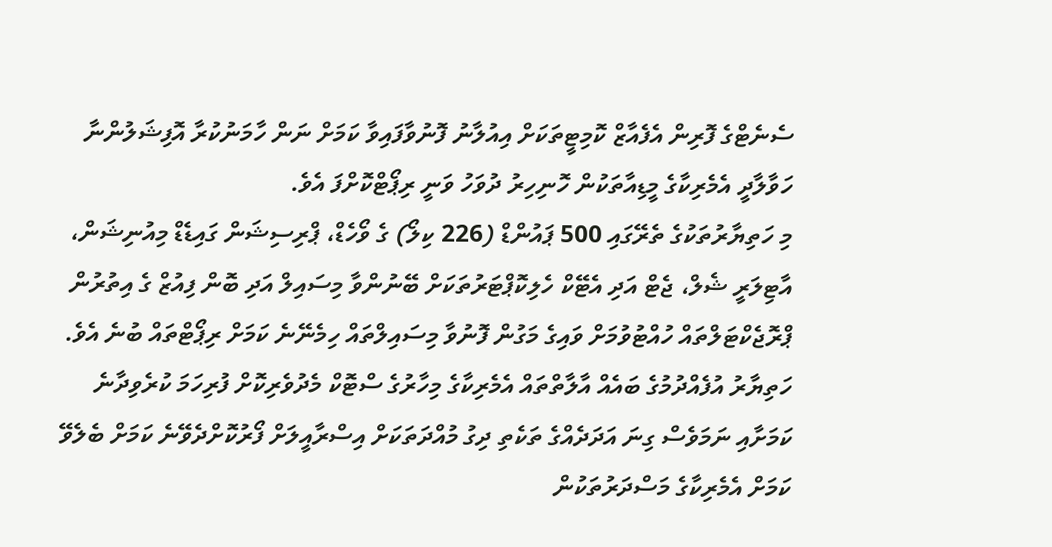ސެނެޓްގެ ފޮރިން އެފެއާޒް ކޮމިޓީތަކަށް އިއުލާނު ފޮނުވާފައިވާ ކަމަށް ނަން ހާމަނުކުރާ އޮފިޝަލުންނާ ހަވާލާދީ އެމެރިކާގެ މީޑިއާތަކުން ހޮނިހިރު ދުވަހު ވަނީ ރިޕޯޓްކޮށްފަ އެވެ.
މި ހަތިޔާރުތަކުގެ ތެރޭގައި 500 ޕައުންޑް (226 ކިލޯ) ގެ ވޯހެޑް، ޕްރިސިޝަން ގައިޑެޑް މިއުނިޝަން، އާޓިލަރީ ޝެލް، ޖެޓް އަދި އެޓޭކް ހެލިކޮޕްޓަރުތަކަށް ބޭނުންވާ މިސައިލް އަދި ބޮން ފިއުޒް ގެ އިތުރުން ޕްރޮޖެކްޓަލްތައް ހުއްޓުވުމަށް ވައިގެ މަގުން ފޮނުވާ މިސައިލްތައް ހިމެނޭނެ ކަމަށް ރިޕޯޓްތައް ބުނެ އެވެ.
ހަތިޔާރު އުފެއްދުމުގެ ބައެއް އާލާތްތައް އެމެރިކާގެ މިހާރުގެ ސްޓޮކް މެދުވެރިކޮށް ފުރިހަމަ ކުރެވިދާނެ ކަމަށާއި ނަމަވެސް ގިނަ އަދަދެއްގެ ތަކެތި ދިގު މުއްދަތަކަށް އިސްރާއީލަށް ފޯރުކޮށްދެވޭނެ ކަމަށް ބެލެވޭ ކަމަށް އެމެރިކާގެ މަސްދަރުތަކުން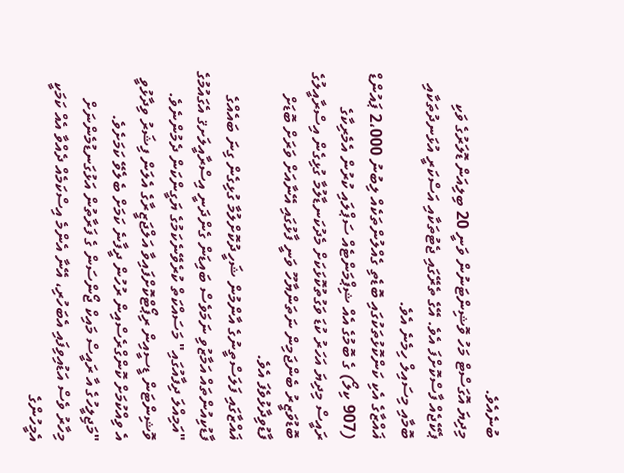ބުނެއެވެ.
މިދިޔަ އޮގަސްޓް މަހު ވޮޝިންޓަނުން ވަނީ 20 ބިލިއަން ޑޮލަރުގެ ވަކި ޕެކޭޖެއް ފާސްކޮށްފަ އެވެ. އޭގެ ތެރޭގައި ޖެޓުތަކާއި އަސްކަރީ އުޅަނދުތަކާއި ބޮމާއި މިސައިލް ހިމެނެ އެވެ.
ޣައްޒާގެ އެކި ކަންކޮޅުތަކުގައި ބޮޑެތި ގެއްލުންތަކެއް ލިބުނު 2،000 ޕައުންޑް (907 ކިލޯ) ގެ ބޮމުގެ އެއް ޝިޕްމަންޓެއް ސަޕްލައި ކުރުން އެމެރިކާގެ ރައީސް މިދިޔަ އަހަރު ކުޑަ ވަގުތުކޮޅަކަށް މެދުކަނޑާލުމާ ގުޅިގެން އިސްރާއީލުގެ ބޮޑުވަޒީރު ބެންޖަމިން ނަތަންޔާހޫ ވަނީ ފާޅުގައި އޭނާއަށް ވަރަށް ބޮޑަށް ފާޑުވިދާޅުވެފަ އެވެ.
ޣައްޒާގައި ފަލަސްތީނުގެ އާންމުން ޝަހީދުކޮށްލުމާ ގުޅިގެން ގިނަ ބައެއްގެ ފާޑުކިއުންތައް އަމާޒުވި ނަމަވެސް ބައިޑަން ގެންދަނީ އިސްރާއީލަށޤ އެގައުމުގެ "އަމިއްލަ ދިފާއުގައި" މަސައްކަތް ކުރެވޭނެކަމުގެ ޔަގީންކަން ދެމުންނެވެ.
ވޮޝިންޓަން ޑީސީއިން ރިޕޯޓްކޮށްފައިވާ އަލްޖަޒީރާގެ އެލަން ފިޝަރު ވިދާޅުވީ އެ ވިއްކުމަށް ކޮންގްރެސްއިން ރުހުން ދީފާނެ ކަމަށް ބެލެވޭ ކަމަށެވެ.
"މަޖިލީހުގެ އާ ރައީސް މައިކް ޖޯންސަން ގެ ފަރާތުން އަޅުގަނޑުމެންނަށް މިހާރު ވެސް އަޑުއިވިފައި އެބަހުރި، އޭނާ އެންމެ އިސްކަމެއް ދެއްވާ އެއް ކަމަކީ އެމީހުންގެ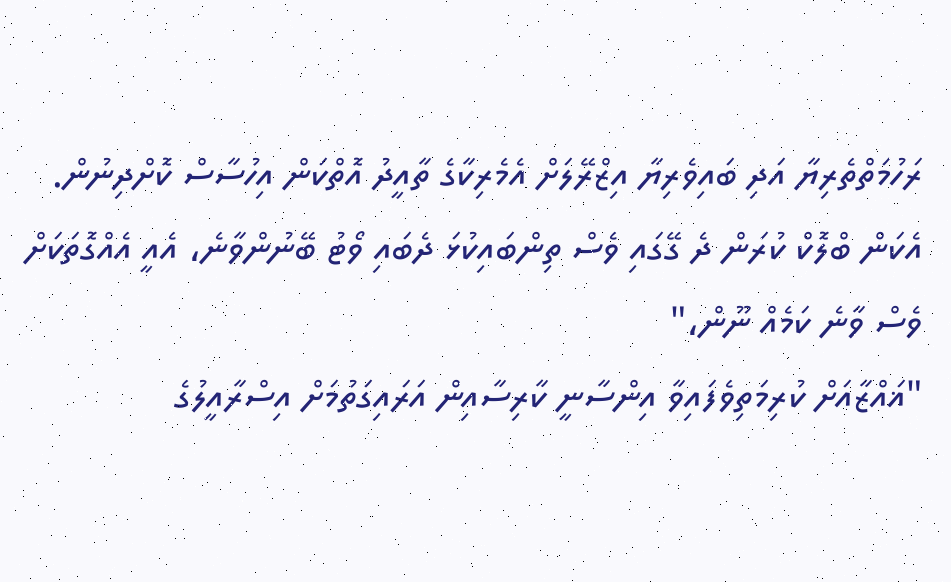ރަހުމަތްތެރިޔާ އަދި ބައިވެރިޔާ އިޒްރޭލަށް އެމެރިކާގެ ތާއީދު އޮތްކަން އިހުސާސް ކޮށްދިނުން. އެކަން ބްލޮކް ކުރަން ދެ ގޭގައި ވެސް ތިންބައިކުޅަ ދެބައި ވޯޓު ބޭނުންވާނެ، އެއީ އެއްގޮތަކަށް ވެސް ވާނެ ކަމެއް ނޫން،"
"ޣައްޒާއަށް ކުރިމަތިވެފައިވާ އިންސާނީ ކާރިސާއިން އަރައިގަތުމަށް އިސްރާއީލުގެ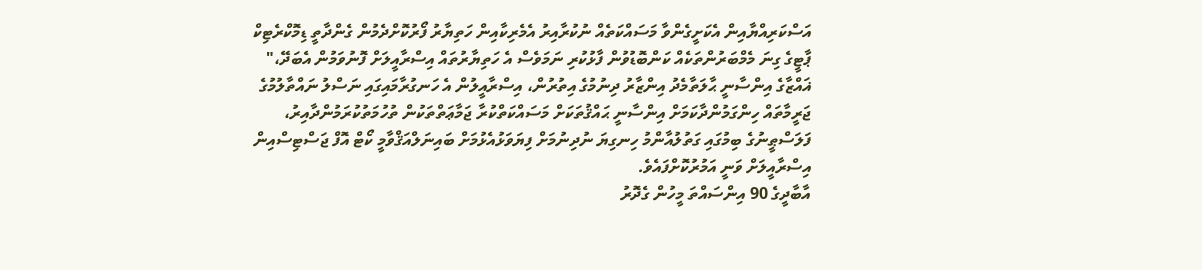އަސްކަރިއްޔާއިން އެކަށީގެންވާ މަސައްކަތެއް ނުކުރާއިރު އެމެރިކާއިން ހަތިޔާރު ފޯރުކޮށްދެމުން ގެންދާތީ ޑިމޮކްރެޓިކް ޕާޓީގެ ގިނަ މެމްބަރުންތަކެއް ކަންބޮޑުވުން ފާޅުކުރި ނަމަވެސް އެ ހަތިޔާރުތައް އިސްރާއީލަށް ފޮނުވަމުން އެބަދޭ،"
ޣައްޒާގެ އިންސާނީ ޙާލަތާމެދު އިންޒާރު ދިނުމުގެ އިތުރުން، އިސްރާއީލުން އެ ހަނގުރާމައިގައި ނަސްލު ނައްތާލުމުގެ ޖަރީމާތައް ހިންގަމުންދާކަމަށް އިންސާނީ ޙައްޤުތަކަށް މަސައްކަތްކުރާ ޖަމާޢަތްތަކުން ތުހުމަތުކުރަމުންދާއިރު، ފަލަސްޠީނުގެ ބިމުގައި ގަތުލުއާންމު ހިނގިޔަ ނުދިނުމަށް ފިޔަވަޅުއެޅުމަށް ބައިނަލްއަޤްވާމީ ކޯޓް އޮފް ޖަސްޓިސްއިން އިސްރާއީލަށް ވަނީ އަމުރުކޮށްފައެވެ.
އާބާދީގެ 90 އިންސައްތަ މީހުން ގެދޮރު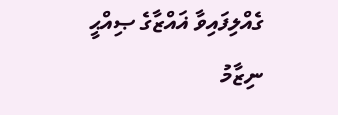ގެއްލިފައިވާ ޣައްޒާގެ ޞިއްޙީ ނިޒާމު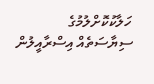ހަލާކުކޮށްލުމުގެ ސިޔާސަތެއް އިސްރާއީލުން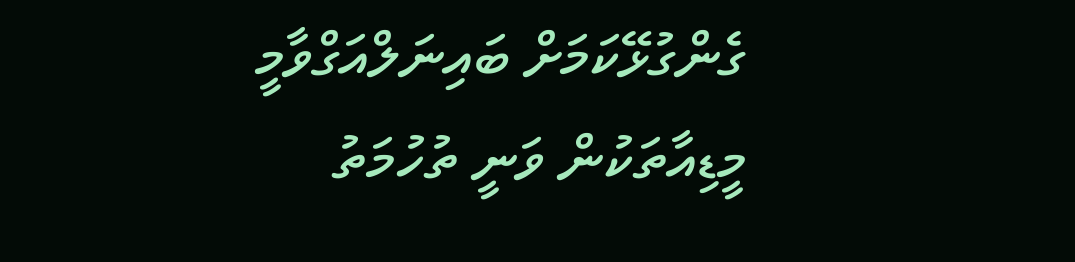ގެންގުޅޭކަމަށް ބައިނަލްއަގްވާމީ މީޑިއާތަކުން ވަނީ ތުހުމަތު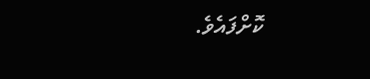ކޮށްފައެވެ.